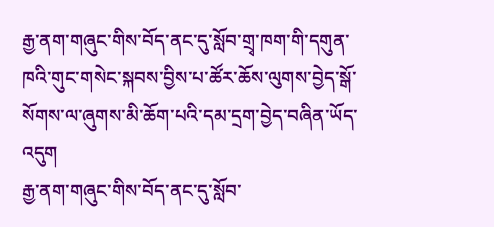རྒྱ་ནག་གཞུང་གིས་བོད་ནང་དུ་སློབ་གྲྭ་ཁག་གི་དགུན་ཁའི་གུང་གསེང་སྐབས་བྱིས་པ་ཚོར་ཆོས་ལུགས་བྱེད་སྒོ་སོགས་ལ་ཞུགས་མི་ཆོག་པའི་དམ་དྲག་བྱེད་བཞིན་ཡོད་འདུག
རྒྱ་ནག་གཞུང་གིས་བོད་ནང་དུ་སློབ་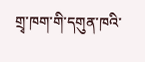གྲྭ་ཁག་གི་དགུན་ཁའི་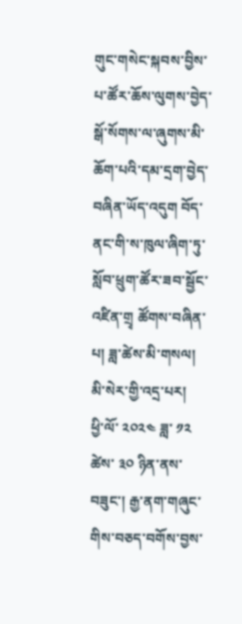གུང་གསེང་སྐབས་བྱིས་པ་ཚོར་ཆོས་ལུགས་བྱེད་སྒོ་སོགས་ལ་ཞུགས་མི་ཆོག་པའི་དམ་དྲག་བྱེད་བཞིན་ཡོད་འདུག བོད་ནང་གི་ས་ཁུལ་ཞིག་ཏུ་སློབ་ཕྲུག་ཚོར་ཟབ་སྦྱོང་འཛིན་གྲྭ ཚོགས་བཞིན་པ། ཟླ་ཚེས་མི་གསལ།
མི་སེར་གྱི་འདྲ་པར།
ཕྱི་ལོ་ ༢༠༢༤ ཟླ་ ༡༢ ཚེས་ ༣༠ ཉིན་ནས་བཟུང་། རྒྱ་ནག་གཞུང་གིས་བཅད་བགོས་བྱས་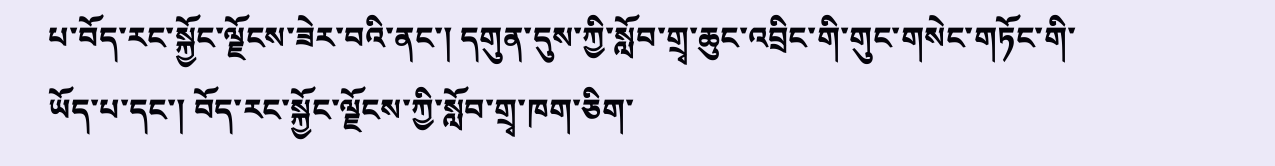པ་བོད་རང་སྐྱོང་ལྗོངས་ཟེར་བའི་ནང་། དགུན་དུས་ཀྱི་སློབ་གྲྭ་ཆུང་འབྲིང་གི་གུང་གསེང་གཏོང་གི་ཡོད་པ་དང་། བོད་རང་སྐྱོང་ལྗོངས་ཀྱི་སློབ་གྲྭ་ཁག་ཅིག་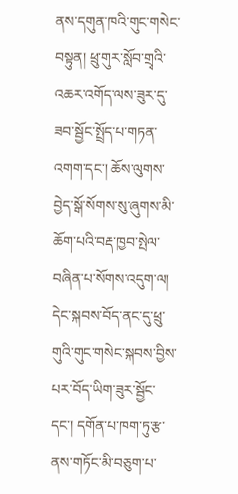ནས་དགུན་ཁའི་གུང་གསེང་བསྟུན། ཕྲུ་གུར་སློབ་གྲྭའི་འཆར་འགོད་ལས་ཟུར་དུ་ཟབ་སྦྱོང་སྤྲོད་པ་གཏན་འགག་དང་། ཆོས་ལུགས་བྱེད་སྒོ་སོགས་སུ་ཞུགས་མི་ཆོག་པའི་བརྡ་ཁྱབ་སྤེལ་བཞིན་པ་སོགས་འདུག་ལ། དེང་སྐབས་བོད་ནང་དུ་ཕྲུ་གུའི་གུང་གསེང་སྐབས་བྱིས་པར་བོད་ཡིག་ཟུར་སྦྱོང་དང་། དགོན་པ་ཁག་ཏུ་རྩ་ནས་གཏོང་མི་བཅུག་པ་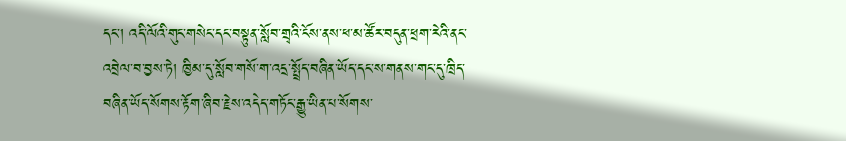དང་། འདི་ལོའི་གུང་གསེང་དང་བསྟུན་སློབ་གྲྭའི་ངོས་ནས་ཕ་མ་ཚོར་བདུན་ཕྲག་རེའི་ནང་འབྲེལ་བ་བྱས་ཏེ། ཁྱིམ་དུ་སློབ་གསོ་ག་འདྲ་སྤྲོད་བཞིན་ཡོད་དང་ས་གནས་གང་དུ་ཁྲིད་བཞིན་ཡོད་སོགས་རྟོག་ཞིབ་རྗེས་འདེད་གཏོང་རྒྱུ་ཡིན་པ་སོགས་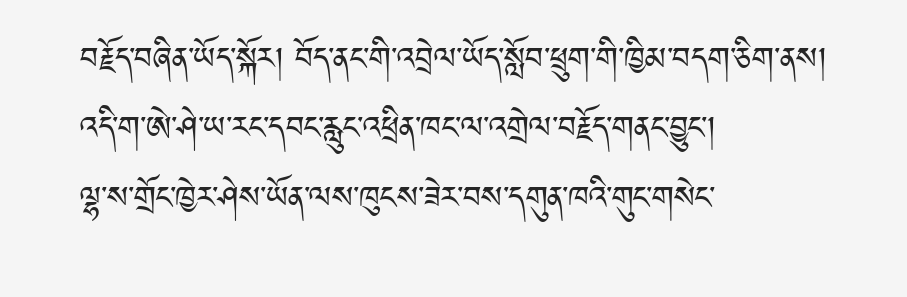བརྗོད་བཞིན་ཡོད་སྐོར། བོད་ནང་གི་འབྲེལ་ཡོད་སློབ་ཕྲུག་གི་ཁྱིམ་བདག་ཅིག་ནས། འདི་ག་ཨེ་ཤེ་ཡ་རང་དབང་རླུང་འཕྲིན་ཁང་ལ་འགྲེལ་བརྗོད་གནང་བྱུང་།
ལྷ་ས་གྲོང་ཁྱེར་ཤེས་ཡོན་ལས་ཁུངས་ཟེར་བས་དགུན་ཁའི་གུང་གསེང་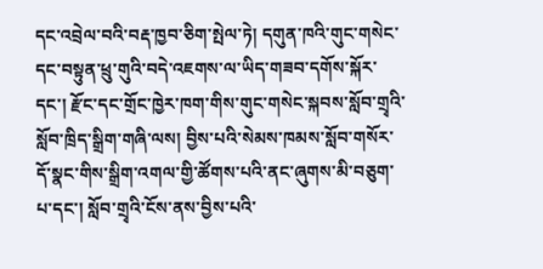དང་འབྲེལ་བའི་བརྡ་ཁྱབ་ཅིག་སྤེལ་ཏེ། དགུན་ཁའི་གུང་གསེང་དང་བསྟུན་ཕྲུ་གུའི་བདེ་འཇགས་ལ་ཡིད་གཟབ་དགོས་སྐོར་དང་། རྫོང་དང་གྲོང་ཁྱེར་ཁག་གིས་གུང་གསེང་སྐབས་སློབ་གྲྭའི་སློབ་ཁྲིད་སྒྲིག་གཞི་ལས། བྱིས་པའི་སེམས་ཁམས་སློབ་གསོར་དོ་སྣང་གིས་སྒྲིག་འགལ་གྱི་ཚོགས་པའི་ནང་ཞུགས་མི་བཅུག་པ་དང་། སློབ་གྲྭའི་ངོས་ནས་བྱིས་པའི་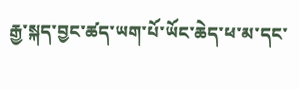རྒྱ་སྐད་བྱང་ཚད་ཡག་པོ་ཡོང་ཆེད་ཕ་མ་དང་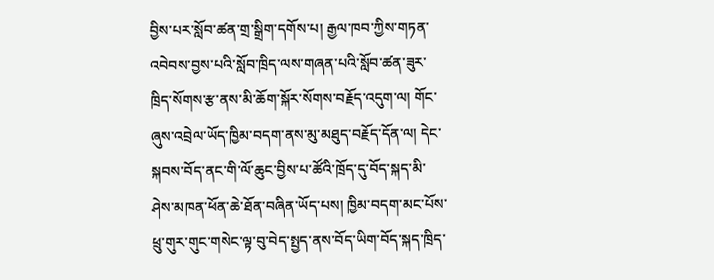བྱིས་པར་སློབ་ཚན་གྲ་སྒྲིག་དགོས་པ། རྒྱལ་ཁབ་ཀྱིས་གཏན་འབེབས་བྱས་པའི་སློབ་ཁྲིད་ལས་གཞན་པའི་སློབ་ཚན་ཟུར་ཁྲིད་སོགས་རྩ་ནས་མི་ཆོག་སྐོར་སོགས་བརྗོད་འདུག་ལ། གོང་ཞུས་འབྲེལ་ཡོད་ཁྱིམ་བདག་ནས་མུ་མཐུད་བརྗོད་དོན་ལ། དེང་སྐབས་བོད་ནང་གི་ལོ་ཆུང་བྱིས་པ་ཚོའི་ཁྲོད་དུ་བོད་སྐད་མི་ཤེས་མཁན་ཕོན་ཆེ་ཐོན་བཞིན་ཡོད་པས། ཁྱིམ་བདག་མང་པོས་ཕྲུ་གུར་གུང་གསེང་ལྟ་བུ་བེད་སྤྱད་ནས་བོད་ཡིག་བོད་སྐད་ཁྲིད་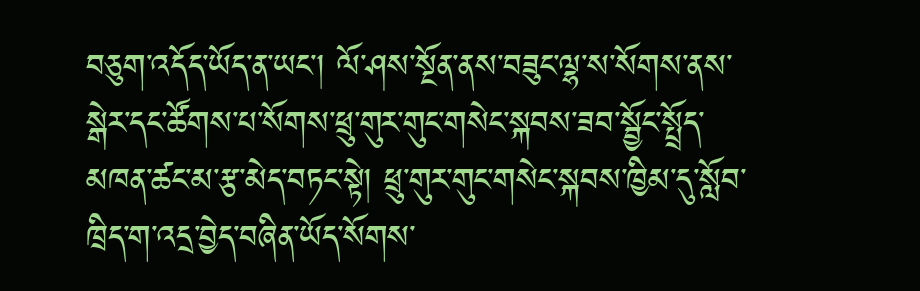བཅུག་འདོད་ཡོད་ན་ཡང་། ལོ་ཤས་སྔོན་ནས་བཟུང་ལྷ་ས་སོགས་ནས་སྒེར་དང་ཚོགས་པ་སོགས་ཕྲུ་གུར་གུང་གསེང་སྐབས་ཟབ་སྦྱོང་སྤྲོད་མཁན་ཚང་མ་རྩ་མེད་བཏང་སྟེ། ཕྲུ་གུར་གུང་གསེང་སྐབས་ཁྱིམ་དུ་སློབ་ཁྲིད་ག་འདྲ་བྱེད་བཞིན་ཡོད་སོགས་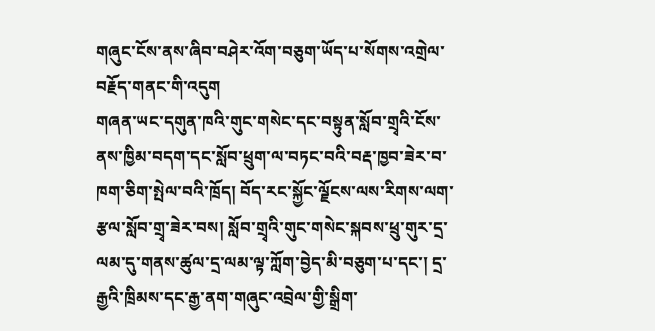གཞུང་ངོས་ནས་ཞིབ་བཤེར་འོག་བཅུག་ཡོད་པ་སོགས་འགྲེལ་བརྗོད་གནང་གི་འདུག
གཞན་ཡང་དགུན་ཁའི་གུང་གསེང་དང་བསྟུན་སློབ་གྲྭའི་ངོས་ནས་ཁྱིམ་བདག་དང་སློབ་ཕྲུག་ལ་བཏང་བའི་བརྡ་ཁྱབ་ཟེར་བ་ཁག་ཅིག་སྤེལ་བའི་ཁྲོད། བོད་རང་སྐྱོང་ལྗོངས་ལས་རིགས་ལག་རྩལ་སློབ་གྲྭ་ཟེར་བས། སློབ་གྲྭའི་གུང་གསེང་སྐབས་ཕྲུ་གུར་དྲ་ལམ་དུ་གནས་ཚུལ་དྲ་ལམ་ལྟ་ཀློག་བྱེད་མི་བཅུག་པ་དང་། དྲ་རྒྱའི་ཁྲིམས་དང་རྒྱ་ནག་གཞུང་འབྲེལ་གྱི་སྒྲིག་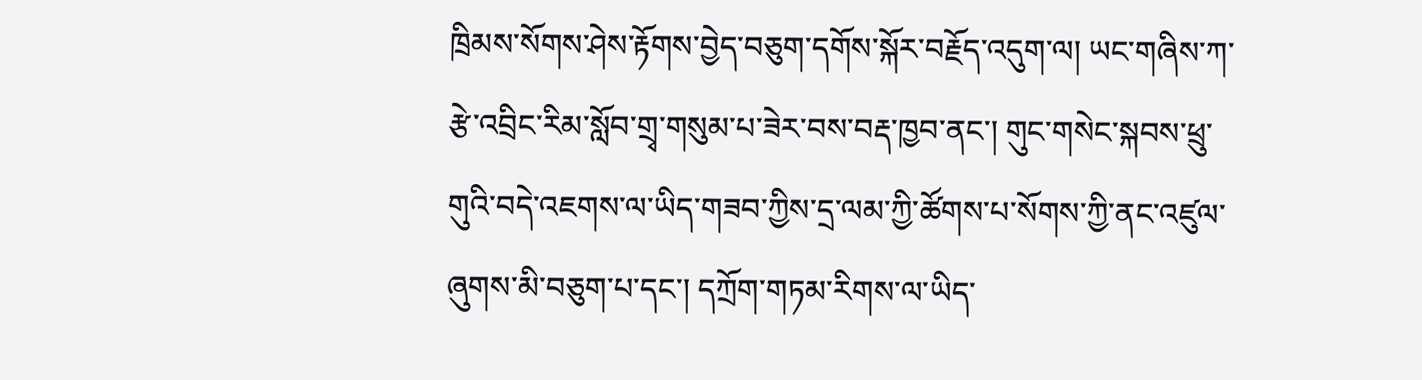ཁྲིམས་སོགས་ཤེས་རྟོགས་བྱེད་བཅུག་དགོས་སྐོར་བརྗོད་འདུག་ལ། ཡང་གཞིས་ཀ་རྩེ་འབྲིང་རིམ་སློབ་གྲྭ་གསུམ་པ་ཟེར་བས་བརྡ་ཁྱབ་ནང་། གུང་གསེང་སྐབས་ཕྲུ་གུའི་བདེ་འཇགས་ལ་ཡིད་གཟབ་ཀྱིས་དྲ་ལམ་ཀྱི་ཚོགས་པ་སོགས་ཀྱི་ནང་འཛུལ་ཞུགས་མི་བཅུག་པ་དང་། དཀྲོག་གཏམ་རིགས་ལ་ཡིད་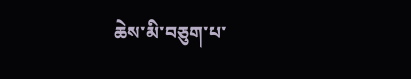ཆེས་མི་བཅུག་པ་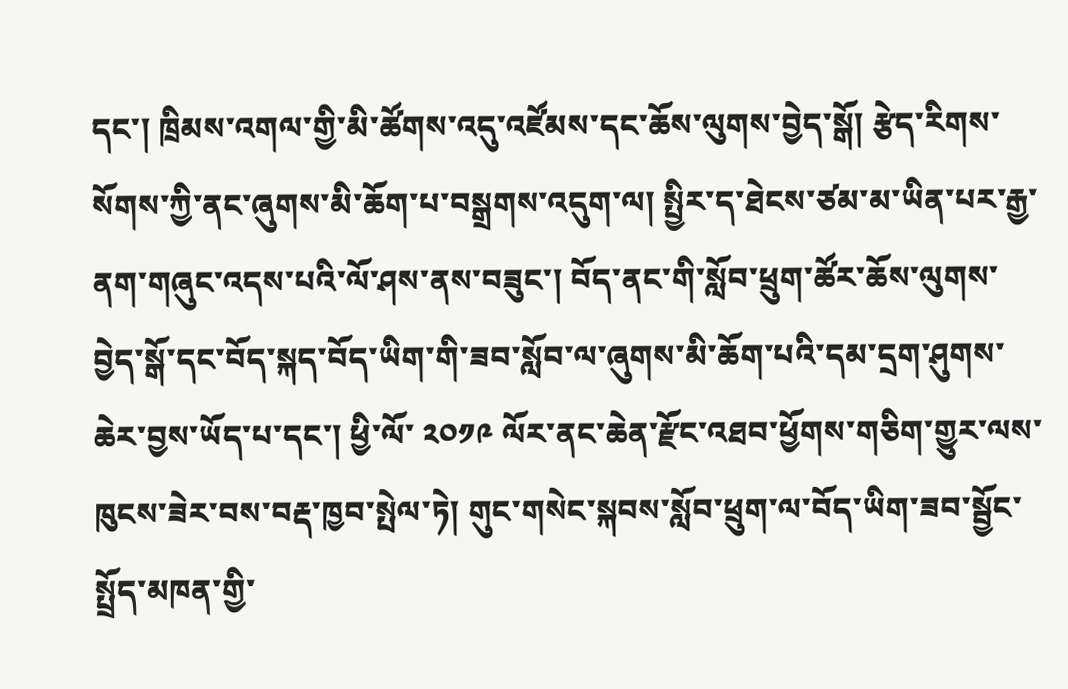དང་། ཁྲིམས་འགལ་གྱི་མི་ཚོགས་འདུ་འཛོམས་དང་ཆོས་ལུགས་བྱེད་སྒོ། རྩེད་རིགས་སོགས་ཀྱི་ནང་ཞུགས་མི་ཆོག་པ་བསྒྲགས་འདུག་ལ། སྤྱིར་ད་ཐེངས་ཙམ་མ་ཡིན་པར་རྒྱ་ནག་གཞུང་འདས་པའི་ལོ་ཤས་ནས་བཟུང་། བོད་ནང་གི་སློབ་ཕྲུག་ཚོར་ཆོས་ལུགས་བྱེད་སྒོ་དང་བོད་སྐད་བོད་ཡིག་གི་ཟབ་སློབ་ལ་ཞུགས་མི་ཆོག་པའི་དམ་དྲག་ཤུགས་ཆེར་བྱས་ཡོད་པ་དང་། ཕྱི་ལོ་ ༢༠༡༩ ལོར་ནང་ཆེན་རྫོང་འཐབ་ཕྱོགས་གཅིག་གྱུར་ལས་ཁུངས་ཟེར་བས་བརྡ་ཁྱབ་སྤེལ་ཏེ། གུང་གསེང་སྐབས་སློབ་ཕྲུག་ལ་བོད་ཡིག་ཟབ་སྦྱོང་སྤྲོད་མཁན་གྱི་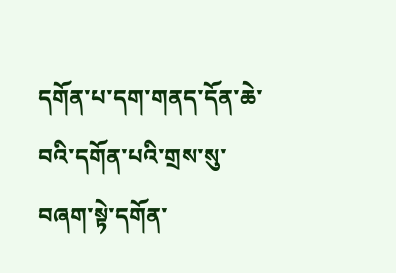དགོན་པ་དག་གནད་དོན་ཆེ་བའི་དགོན་པའི་གྲས་སུ་བཞག་སྟེ་དགོན་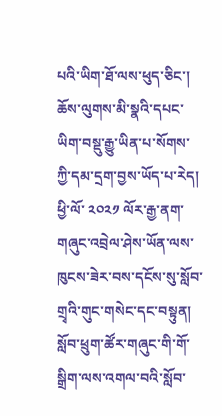པའི་ཡིག་ཐོ་ལས་ཕུད་ཅིང་། ཆོས་ལུགས་མི་སྣའི་དཔང་ཡིག་བསྡུ་རྒྱུ་ཡིན་པ་སོགས་ཀྱི་དམ་དྲག་བྱས་ཡོད་པ་རེད།
ཕྱི་ལོ་ ༢༠༢༡ ལོར་རྒྱ་ནག་གཞུང་འབྲེལ་ཤེས་ཡོན་ལས་ཁུངས་ཟེར་བས་དངོས་སུ་སློབ་གྲྭའི་གུང་གསེང་དང་བསྟུན། སློབ་ཕྲུག་ཚོར་གཞུང་གི་གོ་སྒྲིག་ལས་འགལ་བའི་སློབ་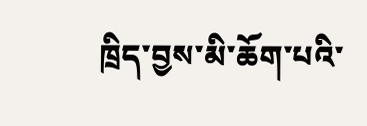ཁྲིད་བྱས་མི་ཆོག་པའི་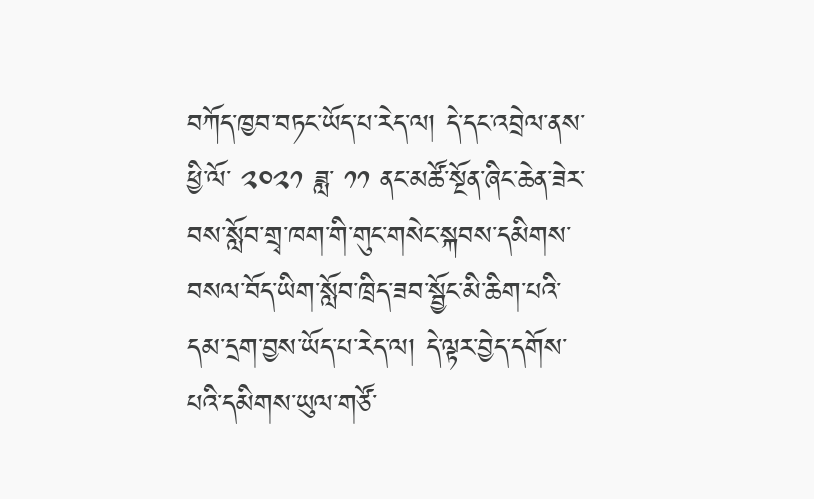བཀོད་ཁྱབ་བཏང་ཡོད་པ་རེད་ལ། དེ་དང་འབྲེལ་ནས་ཕྱི་ལོ་ ༢༠༢༡ ཟླ་ ༡༡ ནང་མཚོ་སྔོན་ཞིང་ཆེན་ཟེར་བས་སློབ་གྲྭ་ཁག་གི་གུང་གསེང་སྐབས་དམིགས་བསལ་བོད་ཡིག་སློབ་ཁྲིད་ཟབ་སྦྱོང་མི་ཆིག་པའི་དམ་དྲག་བྱས་ཡོད་པ་རེད་ལ། དེ་ལྟར་བྱེད་དགོས་པའི་དམིགས་ཡུལ་གཙོ་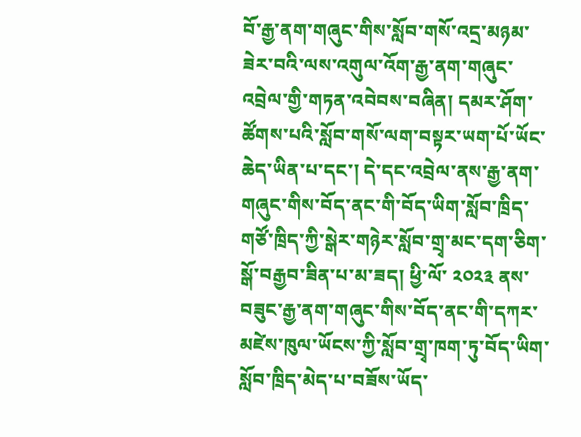བོ་རྒྱ་ནག་གཞུང་གིས་སློབ་གསོ་འདྲ་མཉམ་ཟེར་བའི་ལས་འགུལ་འོག་རྒྱ་ནག་གཞུང་འབྲེལ་གྱི་གཏན་འབེབས་བཞིན། དམར་ཤོག་ཚོགས་པའི་སློབ་གསོ་ལག་བསྟར་ཡག་པོ་ཡོང་ཆེད་ཡིན་པ་དང་། དེ་དང་འབྲེལ་ནས་རྒྱ་ནག་གཞུང་གིས་བོད་ནང་གི་བོད་ཡིག་སློབ་ཁྲིད་གཙོ་ཁྲིད་ཀྱི་སྒེར་གཉེར་སློབ་གྲྭ་མང་དག་ཅིག་སྒོ་བརྒྱབ་ཟིན་པ་མ་ཟད། ཕྱི་ལོ་ ༢༠༢༣ ནས་བཟུང་རྒྱ་ནག་གཞུང་གིས་བོད་ནང་གི་དཀར་མཛེས་ཁུལ་ཡོངས་ཀྱི་སློབ་གྲྭ་ཁག་ཏུ་བོད་ཡིག་སློབ་ཁྲིད་མེད་པ་བཟོས་ཡོད་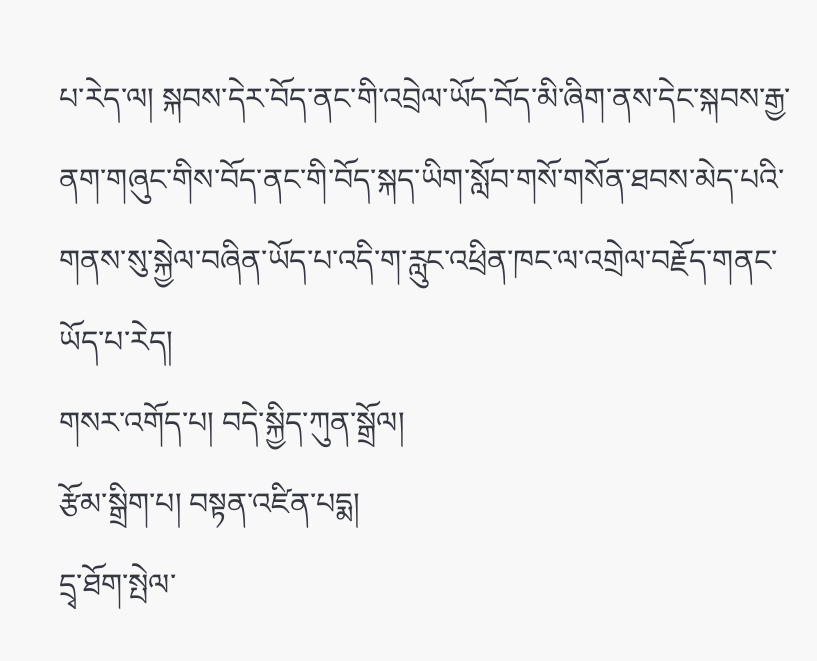པ་རེད་ལ། སྐབས་དེར་བོད་ནང་གི་འབྲེལ་ཡོད་བོད་མི་ཞིག་ནས་དེང་སྐབས་རྒྱ་ནག་གཞུང་གིས་བོད་ནང་གི་བོད་སྐད་ཡིག་སློབ་གསོ་གསོན་ཐབས་མེད་པའི་གནས་སུ་སྐྱེལ་བཞིན་ཡོད་པ་འདི་ག་རླུང་འཕྲིན་ཁང་ལ་འགྲེལ་བརྗོད་གནང་ཡོད་པ་རེད།
གསར་འགོད་པ། བདེ་སྐྱིད་ཀུན་སྒྲོལ།
རྩོམ་སྒྲིག་པ། བསྟན་འཛིན་པདྨ།
དྲྭ་ཐོག་སྤེལ་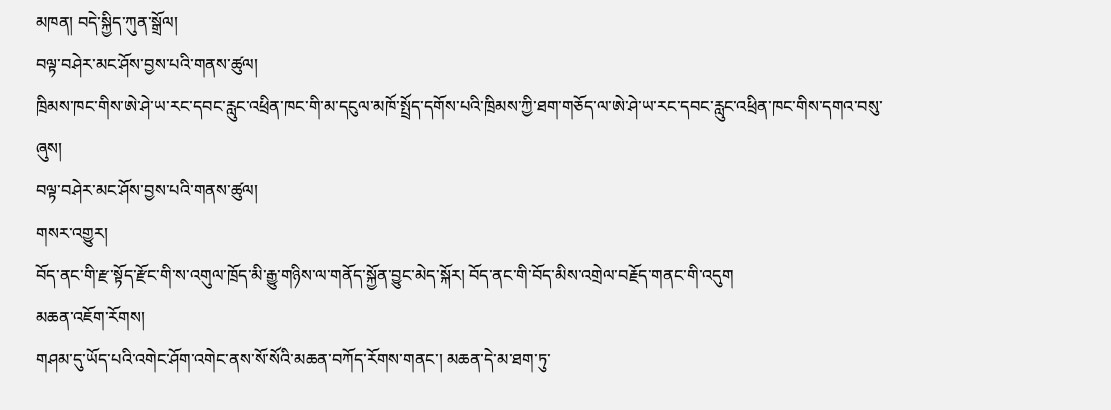མཁན། བདེ་སྐྱིད་ཀུན་སྒྲོལ།
བལྟ་བཤེར་མང་ཤོས་བྱས་པའི་གནས་ཚུལ།
ཁྲིམས་ཁང་གིས་ཨེ་ཤེ་ཡ་རང་དབང་རླུང་འཕྲིན་ཁང་གི་མ་དངུལ་མཁོ་སྤྲོད་དགོས་པའི་ཁྲིམས་ཀྱི་ཐག་གཅོད་ལ་ཨེ་ཤེ་ཡ་རང་དབང་རླུང་འཕྲིན་ཁང་གིས་དགའ་བསུ་ཞུས།
བལྟ་བཤེར་མང་ཤོས་བྱས་པའི་གནས་ཚུལ།
གསར་འགྱུར།
བོད་ནང་གི་རྫ་སྟོད་རྫོང་གི་ས་འགུལ་ཁྲོད་མི་རྒྱུ་གཉིས་ལ་གནོད་སྐྱོན་བྱུང་མེད་སྐོར། བོད་ནང་གི་བོད་མིས་འགྲེལ་བརྗོད་གནང་གི་འདུག
མཆན་འཇོག་རོགས།
གཤམ་དུ་ཡོད་པའི་འགེང་ཤོག་འགེང་ནས་སོ་སོའི་མཆན་བཀོད་རོགས་གནང་། མཆན་དེ་མ་ཐག་ཏུ་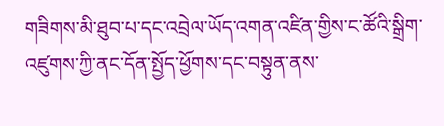གཟིགས་མི་ཐུབ་པ་དང་འབྲེལ་ཡོད་འགན་འཛིན་གྱིས་ང་ཚོའི་སྒྲིག་འཛུགས་ཀྱི་ནང་དོན་སྤྱོད་ཕྱོགས་དང་བསྟུན་ནས་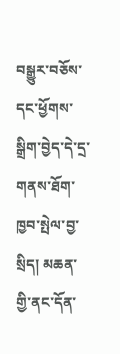བསྒྱུར་བཅོས་དང་ཕྱོགས་སྒྲིག་བྱེད་དེ་དྲ་གནས་ཐོག་ཁྱབ་སྤེལ་བྱ་སྲིད། མཆན་གྱི་ནང་དོན་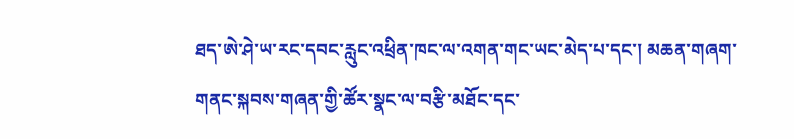ཐད་ཨེ་ཤེ་ཡ་རང་དབང་རླུང་འཕྲིན་ཁང་ལ་འགན་གང་ཡང་མེད་པ་དང་། མཆན་གཞག་གནང་སྐབས་གཞན་གྱི་ཚོར་སྣང་ལ་བརྩི་མཐོང་དང་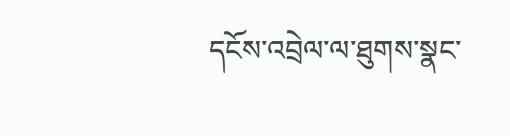དངོས་འབྲེལ་ལ་ཐུགས་སྣང་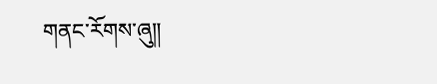གནང་རོགས་ཞུ༎